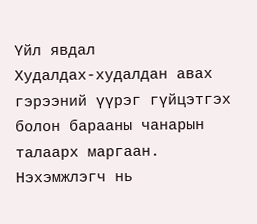Үйл явдал
Худалдах-худалдан авах гэрээний үүрэг гүйцэтгэх болон барааны чанарын талаарх маргаан. Нэхэмжлэгч нь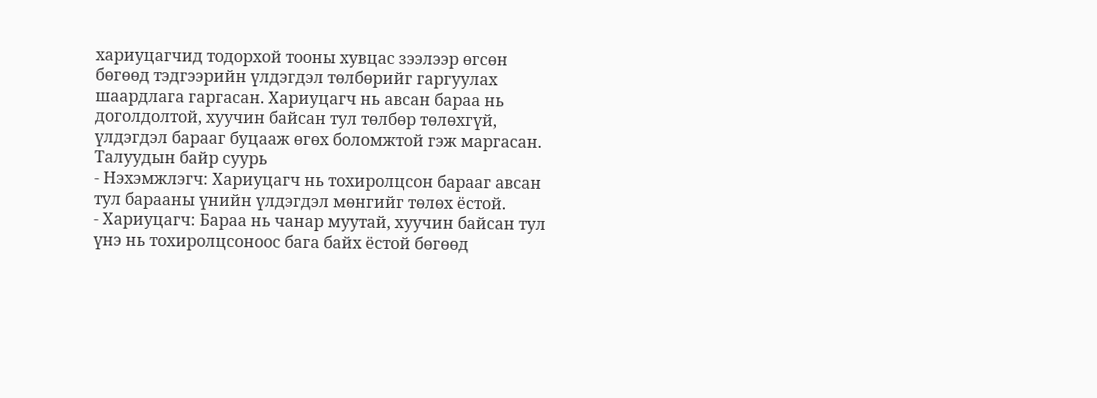хариуцагчид тодорхой тооны хувцас зээлээр өгсөн бөгөөд тэдгээрийн үлдэгдэл төлбөрийг гаргуулах шаардлага гаргасан. Хариуцагч нь авсан бараа нь доголдолтой, хуучин байсан тул төлбөр төлөхгүй, үлдэгдэл барааг буцааж өгөх боломжтой гэж маргасан.
Талуудын байр суурь
- Нэхэмжлэгч: Хариуцагч нь тохиролцсон барааг авсан тул барааны үнийн үлдэгдэл мөнгийг төлөх ёстой.
- Хариуцагч: Бараа нь чанар муутай, хуучин байсан тул үнэ нь тохиролцсоноос бага байх ёстой бөгөөд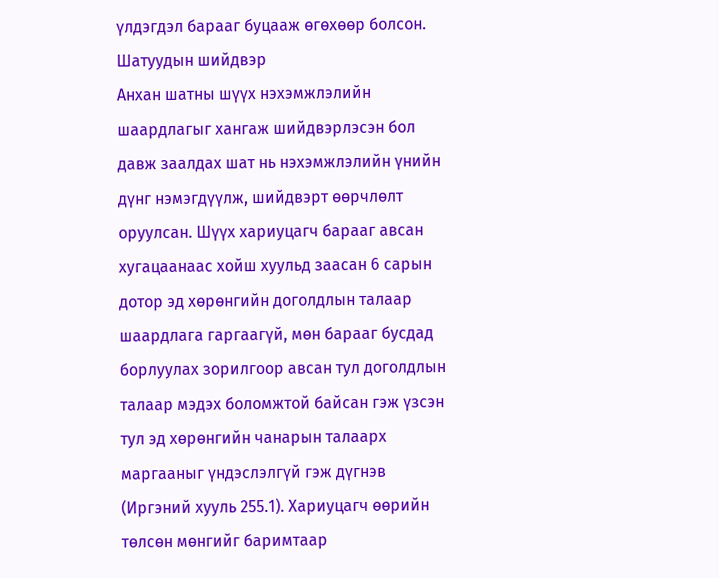үлдэгдэл барааг буцааж өгөхөөр болсон.
Шатуудын шийдвэр
Анхан шатны шүүх нэхэмжлэлийн шаардлагыг хангаж шийдвэрлэсэн бол давж заалдах шат нь нэхэмжлэлийн үнийн дүнг нэмэгдүүлж, шийдвэрт өөрчлөлт оруулсан. Шүүх хариуцагч барааг авсан хугацаанаас хойш хуульд заасан 6 сарын дотор эд хөрөнгийн доголдлын талаар шаардлага гаргаагүй, мөн барааг бусдад борлуулах зорилгоор авсан тул доголдлын талаар мэдэх боломжтой байсан гэж үзсэн тул эд хөрөнгийн чанарын талаарх маргааныг үндэслэлгүй гэж дүгнэв (Иргэний хууль 255.1). Хариуцагч өөрийн төлсөн мөнгийг баримтаар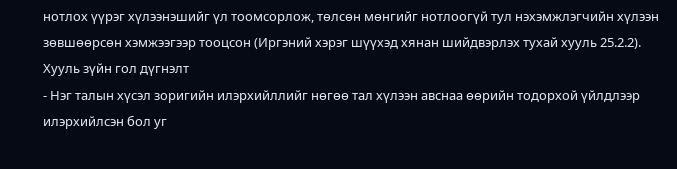нотлох үүрэг хүлээнэшийг үл тоомсорлож, төлсөн мөнгийг нотлоогүй тул нэхэмжлэгчийн хүлээн зөвшөөрсөн хэмжээгээр тооцсон (Иргэний хэрэг шүүхэд хянан шийдвэрлэх тухай хууль 25.2.2).
Хууль зүйн гол дүгнэлт
- Нэг талын хүсэл зоригийн илэрхийллийг нөгөө тал хүлээн авснаа өөрийн тодорхой үйлдлээр илэрхийлсэн бол уг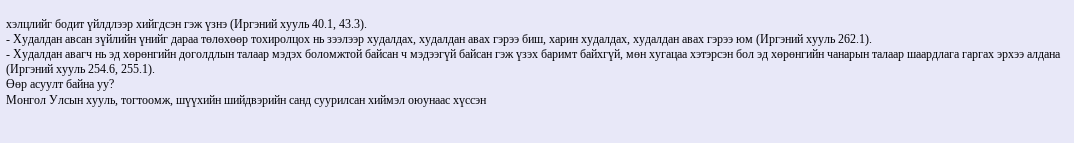хэлцлийг бодит үйлдлээр хийгдсэн гэж үзнэ (Иргэний хууль 40.1, 43.3).
- Худалдан авсан зүйлийн үнийг дараа төлөхөөр тохиролцох нь зээлээр худалдах, худалдан авах гэрээ биш, харин худалдах, худалдан авах гэрээ юм (Иргэний хууль 262.1).
- Худалдан авагч нь эд хөрөнгийн доголдлын талаар мэдэх боломжтой байсан ч мэдээгүй байсан гэж үзэх баримт байхгүй, мөн хугацаа хэтэрсэн бол эд хөрөнгийн чанарын талаар шаардлага гаргах эрхээ алдана (Иргэний хууль 254.6, 255.1).
Өөр асуулт байна уу?
Монгол Улсын хууль, тогтоомж, шүүхийн шийдвэрийн санд суурилсан хиймэл оюунаас хүссэн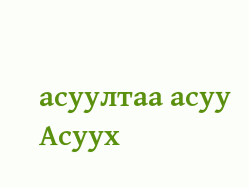асуултаа асуу
Асуух